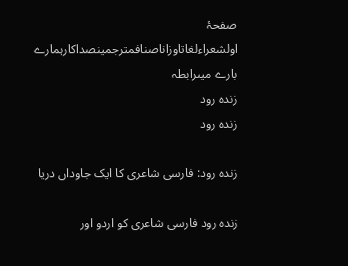صفحۂ اولشعراءلغاتاوزاناصنافمترجمینصداکارہمارے بارے میںرابطہ
زندہ رود
زندہ رود

زندہ رود: فارسی شاعری کا ایک جاوداں دریا

زندہ رود فارسی شاعری کو اردو اور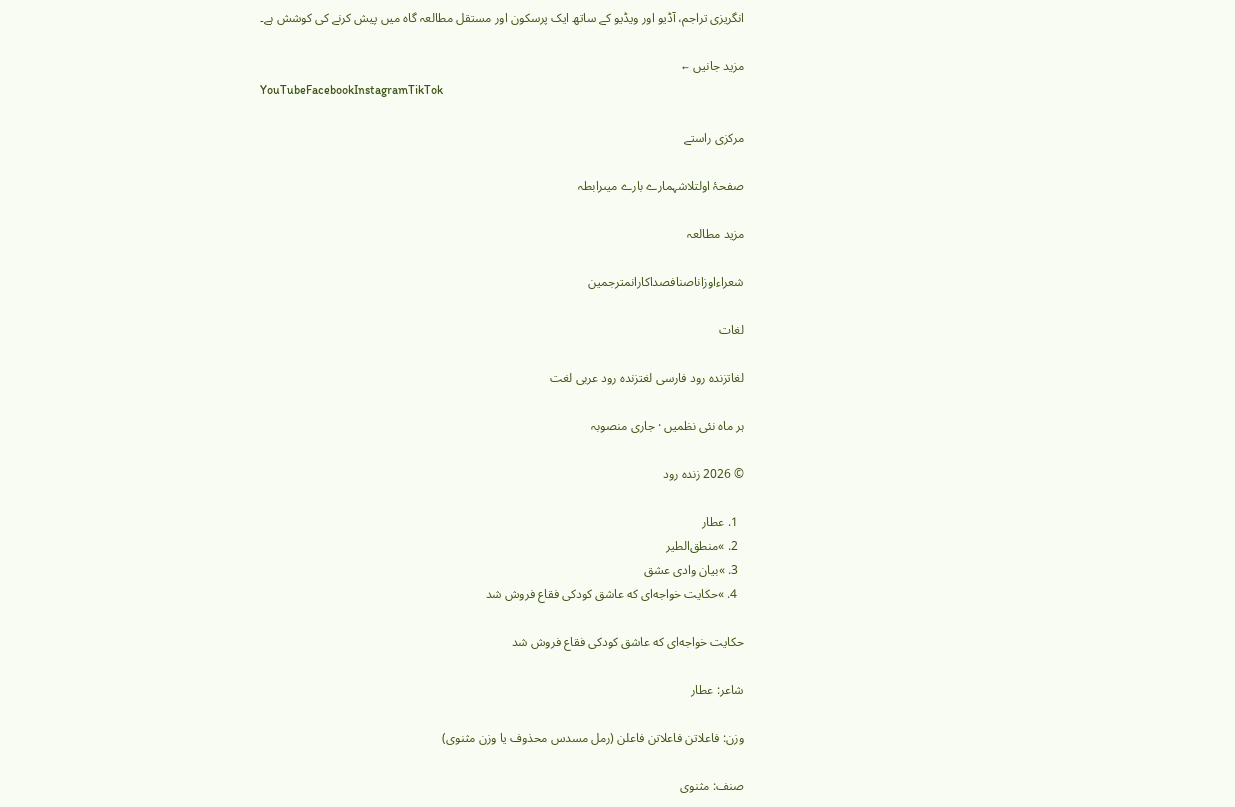انگریزی تراجم، آڈیو اور ویڈیو کے ساتھ ایک پرسکون اور مستقل مطالعہ گاہ میں پیش کرنے کی کوشش ہے۔

مزید جانیں ←
YouTubeFacebookInstagramTikTok

مرکزی راستے

صفحۂ اولتلاشہمارے بارے میںرابطہ

مزید مطالعہ

شعراءاوزاناصنافصداکارانمترجمین

لغات

لغاتزندہ رود فارسی لغتزندہ رود عربی لغت

ہر ماہ نئی نظمیں · جاری منصوبہ

© 2026 زندہ رود

  1. عطار
  2. »منطق‌الطیر
  3. »بیان وادی عشق
  4. »حکایت خواجه‌ای که عاشق کودکی فقاع فروش شد

حکایت خواجه‌ای که عاشق کودکی فقاع فروش شد

شاعر: عطار

وزن: فاعلاتن فاعلاتن فاعلن (رمل مسدس محذوف یا وزن مثنوی)

صنف: مثنوی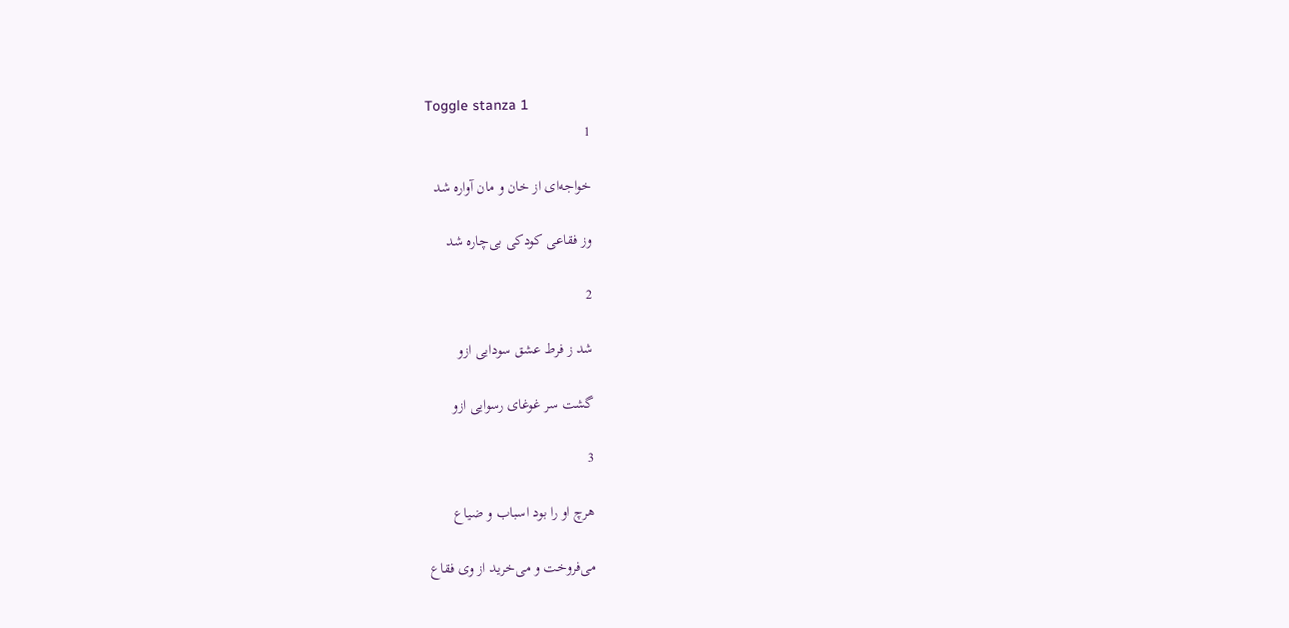Toggle stanza 1
1

خواجه‌ای از خان و مان آواره شد

وز فقاعی کودکی بی‌چاره شد

2

شد ز فرط عشق سودایی ازو

گشت سر غوغای رسوایی ازو

3

هرچ او را بود اسباب و ضیاع

می‌فروخت و می‌خرید از وی فقاع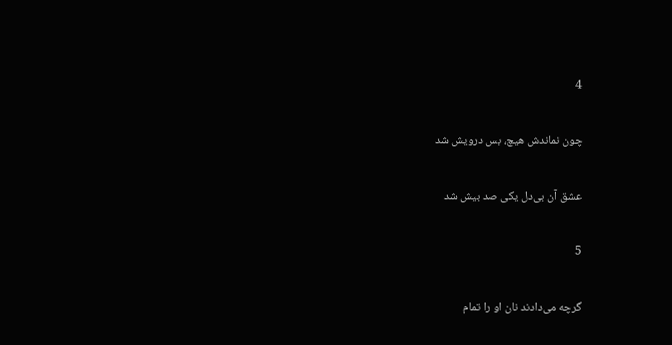4

چون نماندش هیچ، بس درویش شد

عشق آن بی‌دل یکی صد بیش شد

5

گرچه می‌دادند نان او را تمام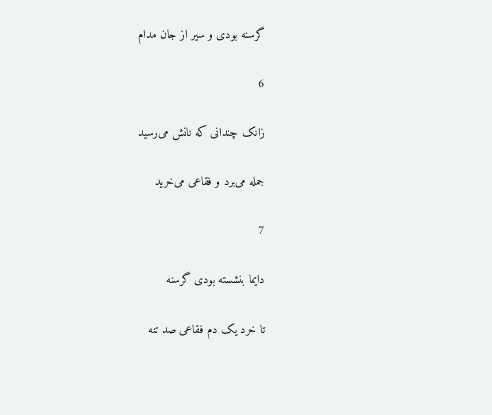گرسنه بودی و سیر از جان مدام

6

زانک چندانی که نانش می‌رسید

جمله می‌برد و فقاعی می‌خرید

7

دایما بنشسته بودی گرسنه

تا خرد یک دم فقاعی صد تنه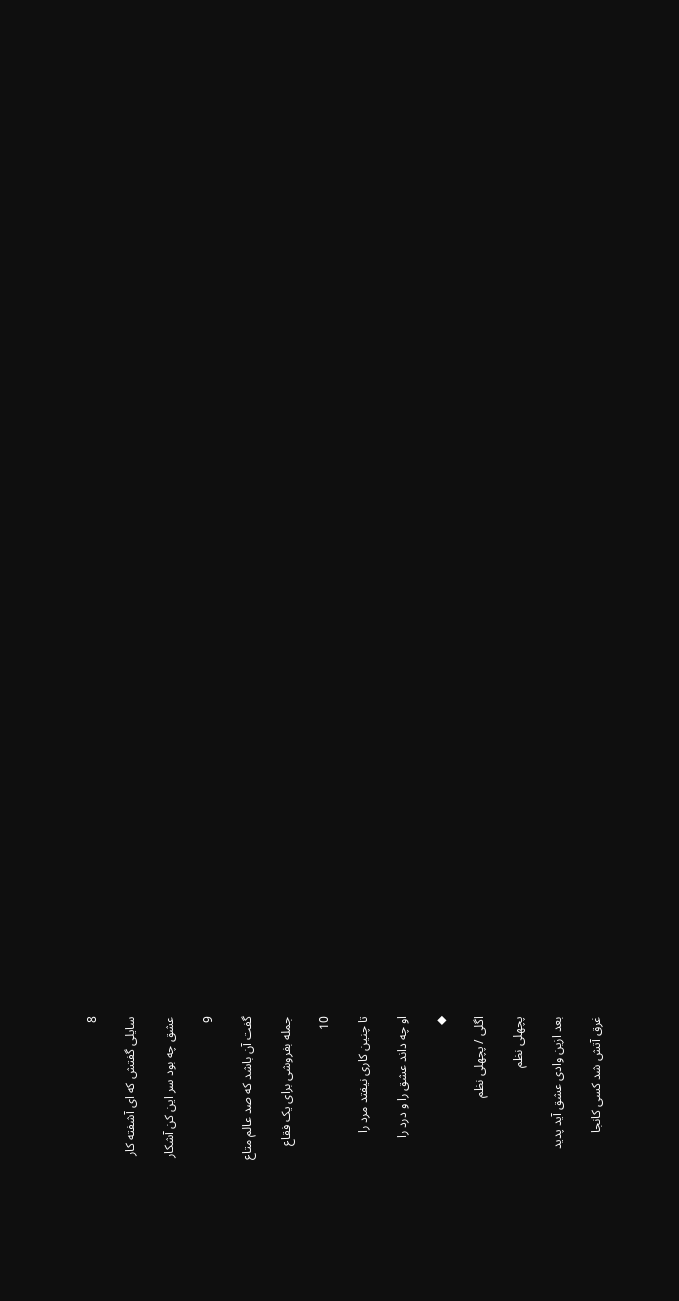8

سایلی گفتش که ای آشفته کار

عشق چه بود سر این کن آشکار

9

گفت آن باشد که صد عالم متاع

جمله بفروشی برای یک فقاع

10

تا چنین کاری نیفتد مرد را

او چه داند عشق را و درد را

◆

اگلی / پچھلی نظم

پچھلی نظم

بعد ازین وادی عشق آید پدید

غرق آتش شد کسی کانجا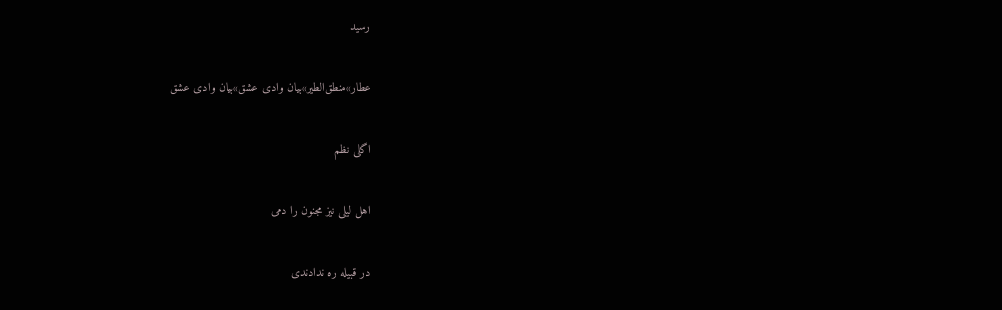رسید

عطار»منطق‌الطیر»بیان وادی عشق»بیان وادی عشق

اگلی نظم

اهل لیلی نیز مجنون را دمی

در قبیله ره ندادندی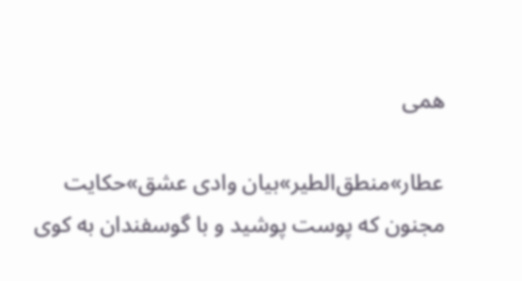همی

عطار»منطق‌الطیر»بیان وادی عشق»حکایت مجنون که پوست پوشید و با گوسفندان به کوی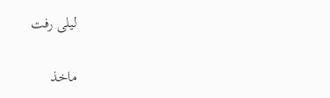لیلی رفت

ماخذ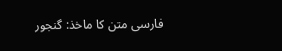فارسی متن کا ماخذ: گنجور